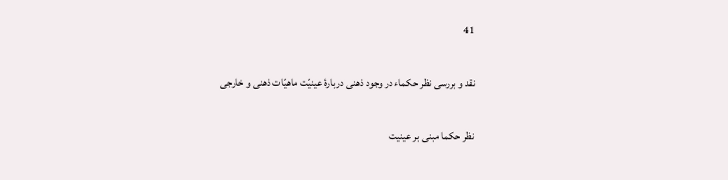41

نقد و بررسی نظر حکماء در وجود ذهنی دربارۀ عینیّت ماهیّات ذهنی و خارجی

نظر حکما مبنی بر عینیت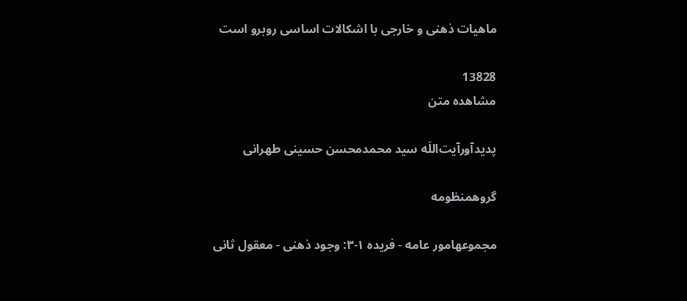ماهیات ذهنی و خارجی با اشکالات اساسی روبرو است

13828
مشاهده متن

پدیدآورآیت‌اللَه سید محمدمحسن حسینی طهرانی

گروهمنظومه

مجموعهامور عامه - فریده ۱-۳: وجود ذهنی - معقول ثانی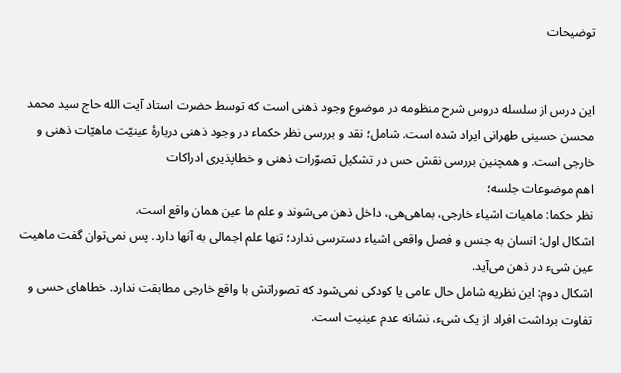توضیحات


این درس از سلسله دروس شرح منظومه در موضوع وجود ذهنی است که توسط حضرت استاد آیت الله حاج سید محمد محسن حسینی طهرانی ایراد شده است. شامل؛ نقد و بررسی نظر حکماء در وجود ذهنی دربارۀ عینیّت ماهیّات ذهنی و خارجی است. و همچنین بررسی نقش حس در تشکیل تصوّرات ذهنی و خطاپذیری ادراکات
اهم موضوعات جلسه؛
نظر حکما: ماهیات اشیاء خارجی، بماهی‌هی، داخل ذهن می‌شوند و علم ما عین همان واقع است.
اشکال اول: انسان به جنس و فصل واقعی اشیاء دسترسی ندارد؛ تنها علم اجمالی به آنها دارد. پس نمی‌توان گفت ماهیت عین شیء در ذهن می‌آید.
اشکال دوم: این نظریه شامل حال عامی یا کودکی نمی‌شود که تصوراتش با واقع خارجی مطابقت ندارد. خطاهای حسی و تفاوت برداشت افراد از یک شیء، نشانه عدم عینیت است.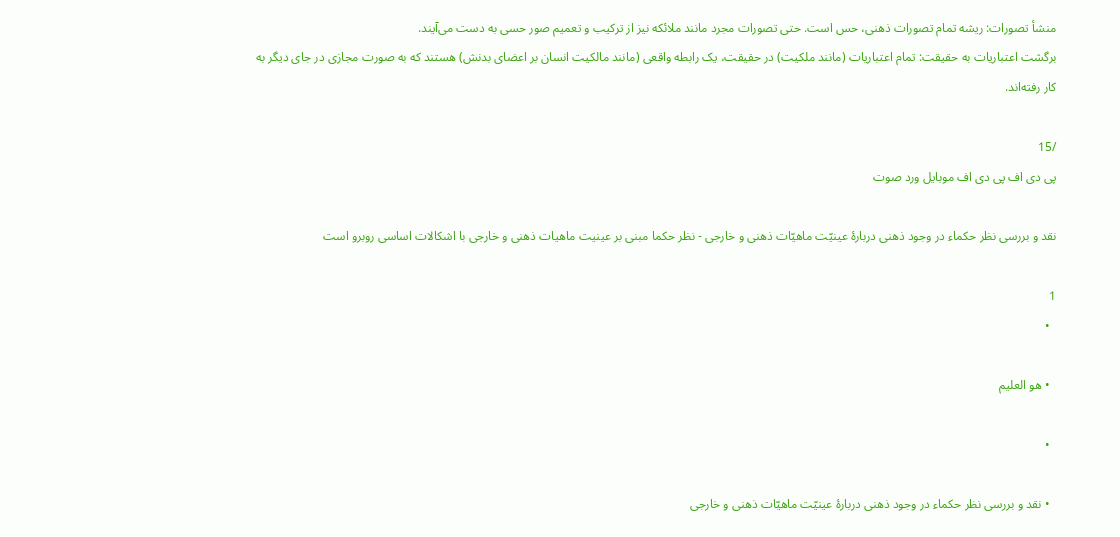منشأ تصورات: ریشه تمام تصورات ذهنی، حس است. حتی تصورات مجرد مانند ملائکه نیز از ترکیب و تعمیم صور حسی به دست می‌آیند.
برگشت اعتباریات به حقیقت: تمام اعتباریات (مانند ملکیت) در حقیقت، یک رابطه واقعی (مانند مالکیت انسان بر اعضای بدنش) هستند که به صورت مجازی در جای دیگر به کار رفته‌اند.

/15
پی دی اف پی دی اف موبایل ورد صوت

نقد و بررسی نظر حکماء در وجود ذهنی دربارۀ عینیّت ماهیّات ذهنی و خارجی - نظر حکما مبنی بر عینیت ماهیات ذهنی و خارجی با اشکالات اساسی روبرو است

1
  •

  • هو العلیم

  •

  • نقد و بررسی نظر حکماء در وجود ذهنی دربارۀ عینیّت ماهیّات ذهنی و خارجی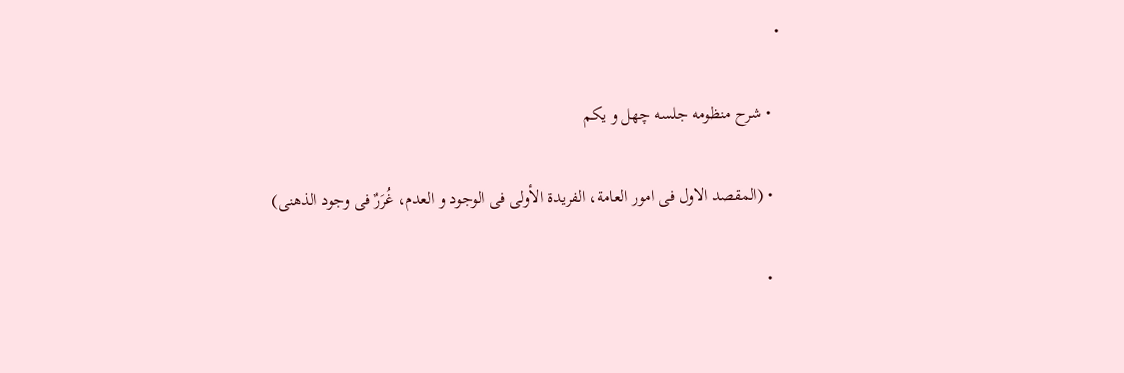•

  • شرح منظومه جلسه چهل و یکم

  • (المقصد الاول فی امور العامة، الفریدة الأولی فی الوجود و العدم، غُرَرٌ فی وجود الذهنی)

  •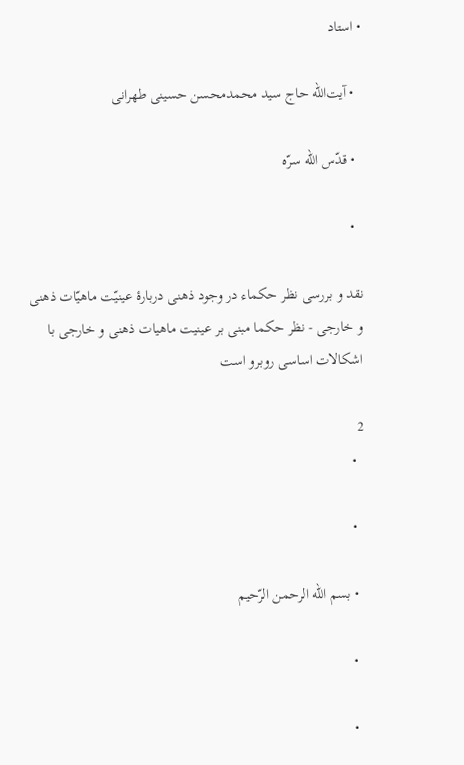• استاد

  • آیت‌الله حاج سید محمدمحسن حسینی طهرانی

  • قدّس اللّه سرّه

  •

نقد و بررسی نظر حکماء در وجود ذهنی دربارۀ عینیّت ماهیّات ذهنی و خارجی - نظر حکما مبنی بر عینیت ماهیات ذهنی و خارجی با اشکالات اساسی روبرو است

2
  •

  •

  • بسم الله الرحمن الرّحیم

  •

  •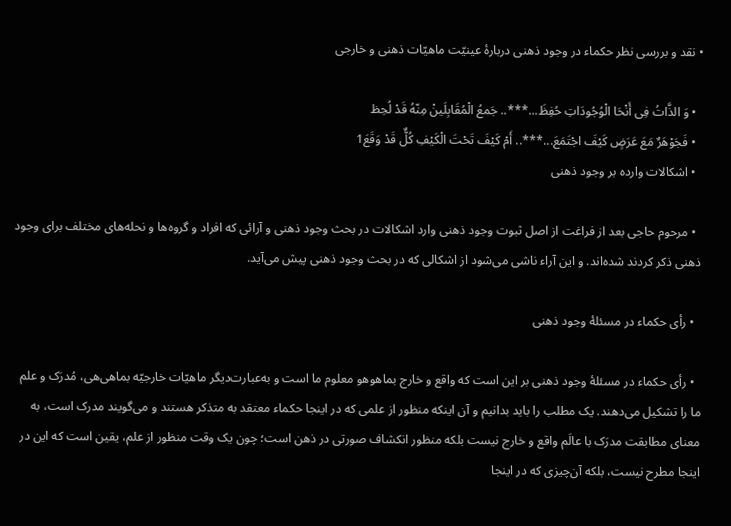• نقد و بررسی نظر حکماء در وجود ذهنی دربارۀ عینیّت ماهیّات ذهنی و خارجی

  • وَ الذَّاتُ فِی أَنْحَا الْوُجُودَاتِ حُفِظَ...***.. جَمعُ الْمُقَابِلَینْ مِنّهُ قَدْ لُحِظ
  • فَجَوْهَرٌ مَعَ عَرَضٍ کَیْفَ اجْتَمَعَ...***.. أَمْ کَیْفَ تَحْتَ الْکَیْفِ کُلٌّ قَدْ وَقَعَ1
  • اشکالات وارده بر وجود ذهنی

  • مرحوم حاجی بعد از فراغت از اصل ثبوت وجود ذهنی وارد اشکالات در بحث وجود ذهنی و آرائی که افراد و گروه‌ها و نحله‌های مختلف برای وجود ذهنی ذکر کردند شده‌اند. و این آراء ناشی می‌شود از اشکالی که در بحث وجود ذهنی پیش می‌آید.

  • رأی حکماء در مسئلۀ وجود ذهنی

  • رأی حکماء در مسئلۀ وجود ذهنی بر این است که واقع و خارج بماهوهو معلوم ما است و به‌عبارت‌دیگر ماهیّات خارجیّه بماهی‌هی، مُدرَک و علم ما را تشکیل می‌دهند. یک مطلب را باید بدانیم و آن اینکه منظور از علمی که در اینجا حکماء معتقد به متذکر هستند و می‌گویند مدرک است، به معنای مطابقت مدرَک با عالَم واقع و خارج نیست بلکه منظور انکشاف صورتی در ذهن است؛ چون یک وقت منظور از علم، یقین است که این در اینجا مطرح نیست، بلکه آن‌چیزی که در اینجا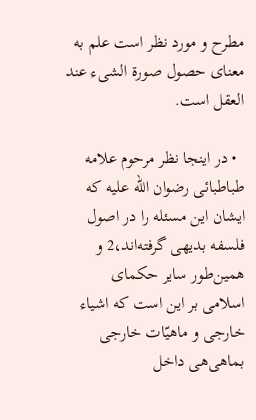مطرح و مورد نظر است علم به معنای حصول صورة الشیء عند العقل است.

  • در اینجا نظر مرحوم علامه طباطبائی رضوان الله علیه که ایشان این مسئله را در اصول فلسفه بدیهی گرفته‌اند،2 و همین‌طور سایر حکمای اسلامی بر این است که اشیاء خارجی و ماهیّات خارجی بماهی‌هی داخل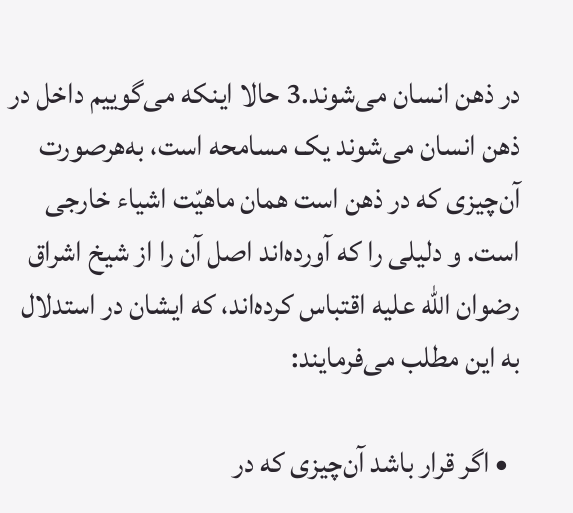در ذهن انسان می‌شوند.3 حالا اینکه می‌گوییم داخل در ذهن انسان می‌شوند یک مسامحه است، به‌هرصورت آن‌چیزی که در ذهن است همان ماهیّت اشیاء خارجی است. و دلیلی را که آورده‌اند اصل آن را از شیخ اشراق رضوان الله علیه اقتباس کرده‌اند، که ایشان در استدلال به این مطلب می‌فرمایند:

  • اگر قرار باشد آن‌چیزی که در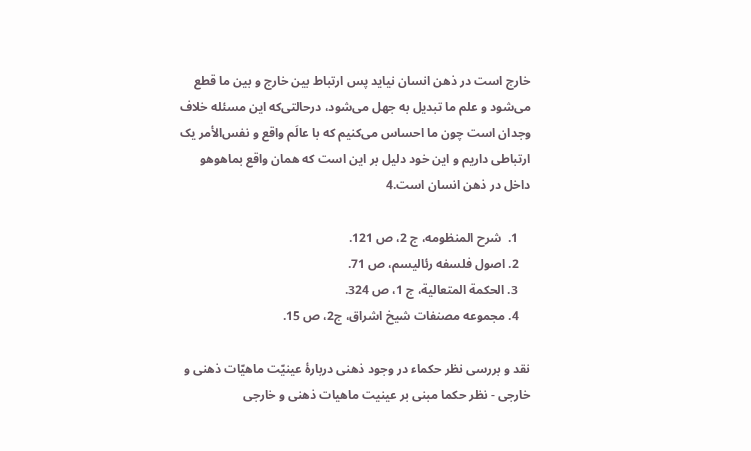خارج است در ذهن انسان نیاید پس ارتباط بین خارج و بین ما قطع می‌شود و علم ما تبدیل به جهل می‌شود، درحالتی‌که این مسئله خلاف وجدان است چون ما احساس می‌کنیم که با عالَم واقع و نفس‌الأمر یک ارتباطی داریم و این خود دلیل بر این است که همان واقع بماهوهو داخل در ذهن انسان است.4

    1.  شرح المنظومه، ج 2، ص 121.
    2. اصول فلسفه رئالیسم، ص 71.
    3. الحکمة المتعالیة، ج 1، ص 324.
    4. مجموعه مصنفات شیخ اشراق، ج2، ص 15.

نقد و بررسی نظر حکماء در وجود ذهنی دربارۀ عینیّت ماهیّات ذهنی و خارجی - نظر حکما مبنی بر عینیت ماهیات ذهنی و خارجی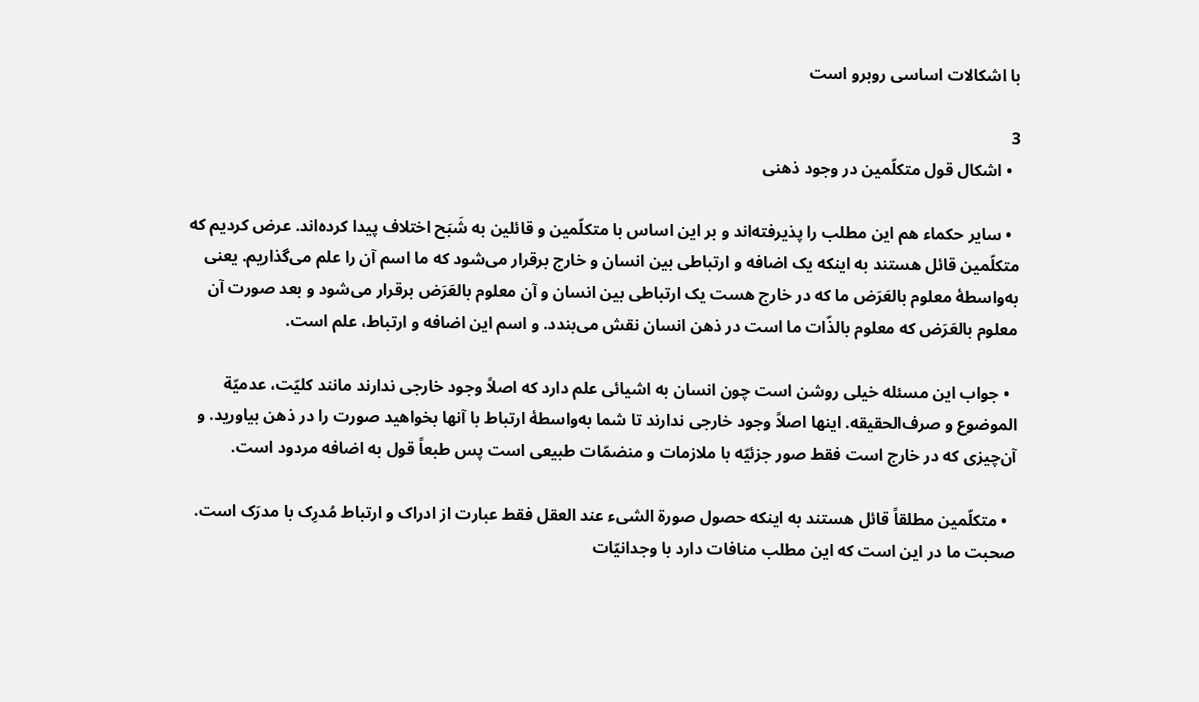با اشکالات اساسی روبرو است

3
  • اشکال قول متکلّمین در وجود ذهنی

  • سایر حکماء هم این مطلب را پذیرفته‌اند و بر این اساس با متکلّمین و قائلین به شَبَح اختلاف پیدا کرده‌اند. عرض کردیم که متکلّمین قائل هستند به اینکه یک اضافه و ارتباطی بین انسان و خارج برقرار می‌شود که ما اسم آن را علم می‌گذاریم. یعنی به‌واسطۀ معلوم بالعَرَض ما که در خارج هست یک ارتباطی بین انسان و آن معلوم بالعَرَض برقرار می‌شود و بعد صورت آن معلوم بالعَرَض که معلوم بالذّات ما است در ذهن انسان نقش می‌بندد. و اسم این اضافه و ارتباط، علم است.

  • جواب این مسئله خیلی روشن است چون انسان به اشیائی علم دارد که اصلاً وجود خارجی ندارند مانند کلیّت، عدمیّة الموضوع و صرف‌الحقیقه. اینها اصلاً وجود خارجی ندارند تا شما به‌واسطۀ ارتباط با آنها بخواهید صورت را در ذهن بیاورید. و آن‌چیزی که در خارج است فقط صور جزئیّه با ملازمات و منضمّات طبیعی است پس طبعاً قول به اضافه مردود است.

  • متکلّمین مطلقاً قائل هستند به اینکه حصول صورة الشیء عند العقل فقط عبارت از ادراک و ارتباط مُدرِک با مدرَک است. صحبت ما در این است که این مطلب منافات دارد با وجدانیّات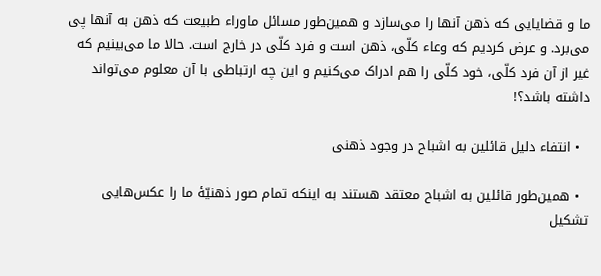ما و قضایایی که ذهن آنها را می‌سازد و همین‌طور مسائل ماوراء طبیعت که ذهن به آنها پی می‌برد. و عرض کردیم که وعاء کلّی، ذهن است و فرد کلّی در خارج است. حالا ما می‌بینیم که غیر از آن فرد کلّی، خود کلّی را هم ادراک می‌کنیم و این چه ارتباطی با آن معلوم می‌تواند داشته باشد؟!

  • انتفاء دلیل قائلین به اشباح در وجود ذهنی

  • همین‌طور قائلین به اشباح معتقد هستند به اینکه تمام صور ذهنیّۀ ما را عکس‌هایی تشکیل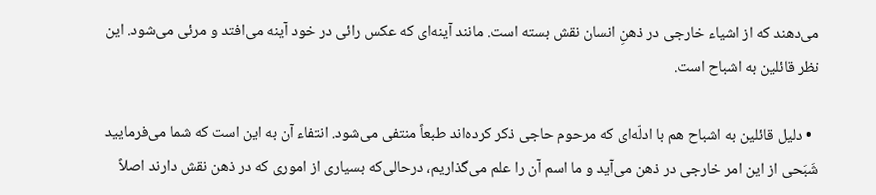می‌دهند که از اشیاء خارجی در ذهنِ انسان نقش بسته است. مانند آینه‌ای که عکس رائی در خود آینه می‌افتد و مرئی می‌شود. این نظر قائلین به اشباح است.

  • دلیل قائلین به اشباح هم با ادلّه‌ای که مرحوم حاجی ذکر کرده‌اند طبعاً منتفی می‌شود. انتفاء آن به این است که شما می‌فرمایید شَبَحی از این امر خارجی در ذهن می‌آید و ما اسم آن را علم می‌گذاریم، درحالی‌که بسیاری از اموری که در ذهن نقش دارند اصلاً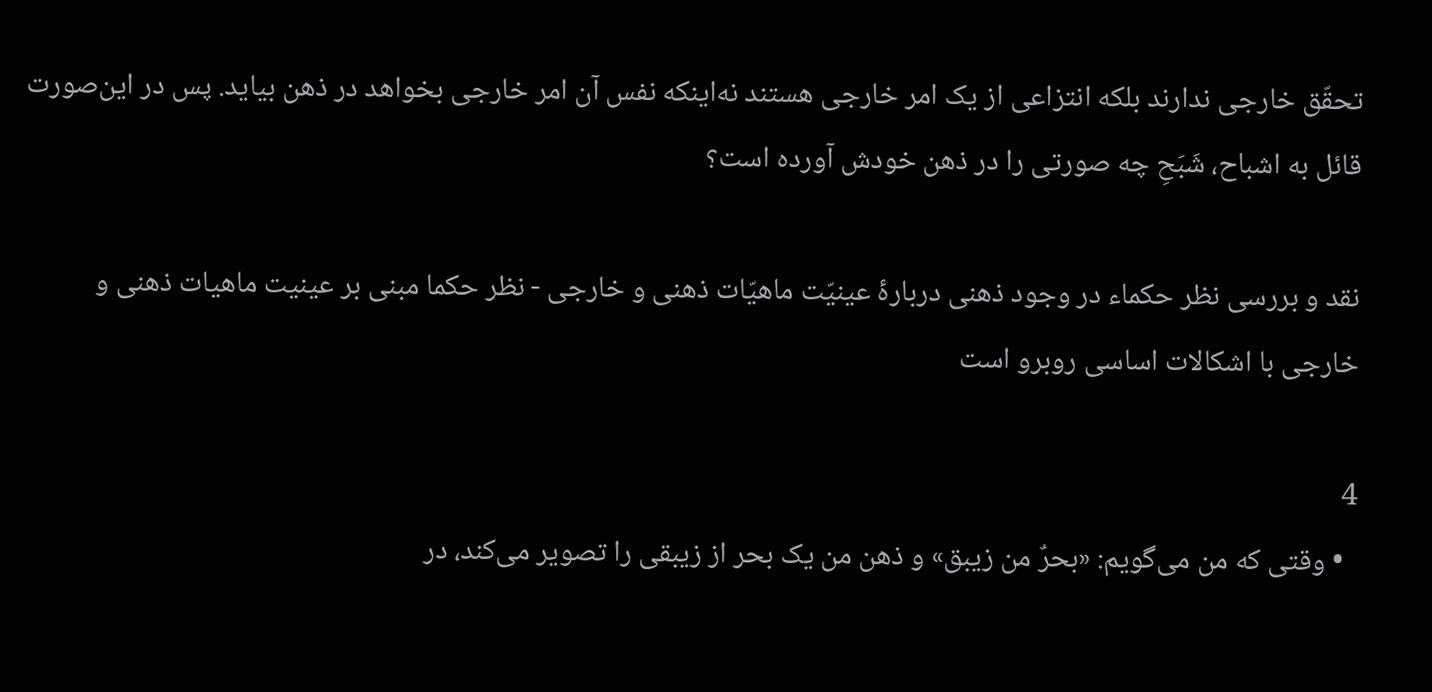تحقّق خارجی ندارند بلکه انتزاعی از یک امر خارجی هستند نه‌اینکه نفس آن امر خارجی بخواهد در ذهن بیاید. پس در این‌صورت قائل به اشباح، شَبَحِ چه صورتی را در ذهن خودش آورده است؟

نقد و بررسی نظر حکماء در وجود ذهنی دربارۀ عینیّت ماهیّات ذهنی و خارجی - نظر حکما مبنی بر عینیت ماهیات ذهنی و خارجی با اشکالات اساسی روبرو است

4
  • وقتی که من می‌گویم: «بحرٌ من زیبق» و ذهن من یک بحر از زیبقی را تصویر می‌کند، در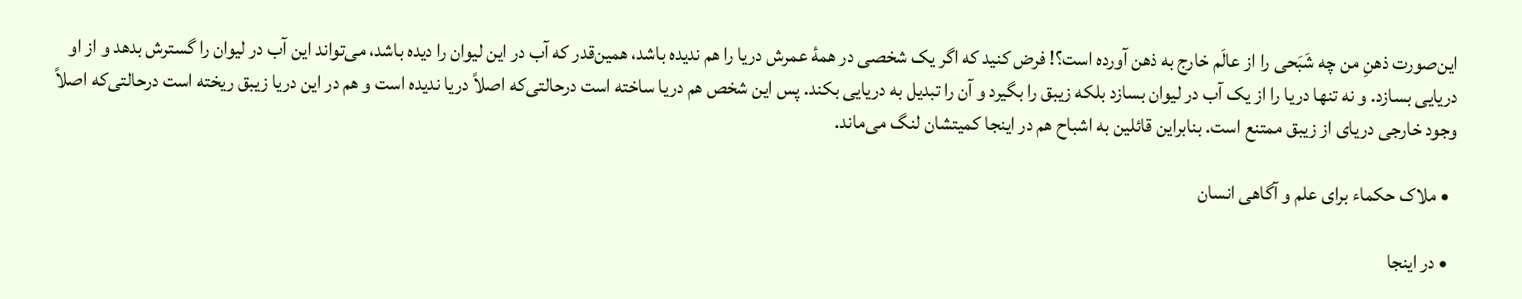این‌صورت ذهنِ من چه شَبَحی را از عالَم خارج به ذهن آورده است؟! فرض کنید که اگر یک شخصی در همۀ عمرش دریا را هم ندیده باشد، همین‌قدر که آب در این لیوان را دیده باشد، می‌تواند این آب در لیوان را گسترش بدهد و از او دریایی بسازد. و نه تنها دریا را از یک آب در لیوان بسازد بلکه زیبق را بگیرد و آن را تبدیل به دریایی بکند. پس این شخص هم دریا ساخته است درحالتی‌که اصلاً دریا ندیده است و هم در این دریا زیبق ریخته است درحالتی‌که اصلاً وجود خارجی دریای از زیبق ممتنع است. بنابراین قائلین به اشباح هم در اینجا کمیتشان لنگ می‌ماند.

  • ملاک حکماء برای علم و آگاهی انسان

  • در اینجا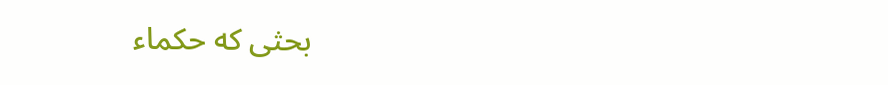بحثی که حکماء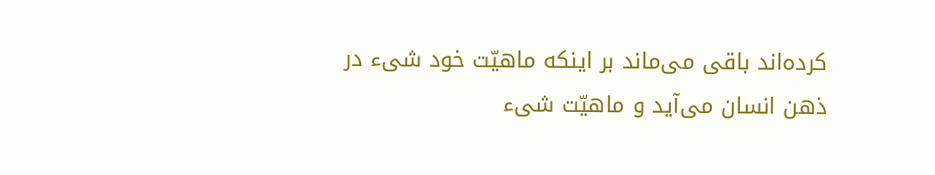کرده‌اند باقی می‌ماند بر اینکه ماهیّت خود شیء در ذهن انسان می‌آید و ماهیّت شیء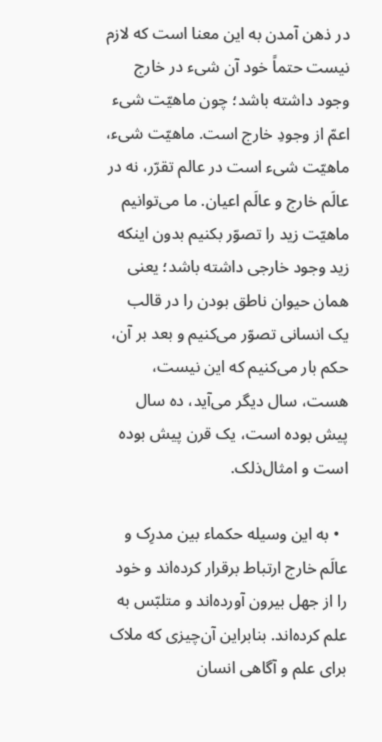در ذهن آمدن به این معنا است که لازم نیست حتماً خود آن شیء در خارج وجود داشته باشد؛ چون ماهیّت شیء اعمّ از وجودِ خارج است. ماهیّت شیء، ماهیّت شیء است در عالم تقرّر، نه در عالَم خارج و عالَم اعیان. ما می‌توانیم ماهیّت زید را تصوّر بکنیم بدون اینکه زید وجود خارجی داشته باشد؛ یعنی همان حیوان ناطق بودن را در قالب یک انسانی تصوّر می‌کنیم و بعد بر آن، حکم بار می‌کنیم که این نیست، هست، سال دیگر می‌آید، ده سال پیش بوده است، یک قرن پیش بوده است و امثال‌ذلک.

  • به این وسیله حکماء بین مدرِک و عالَم خارج ارتباط برقرار کرده‌اند و خود را از جهل بیرون آورده‌اند و متلبّس به علم کرده‌اند. بنابراین آن‌چیزی که ملاک برای علم و آگاهی انسان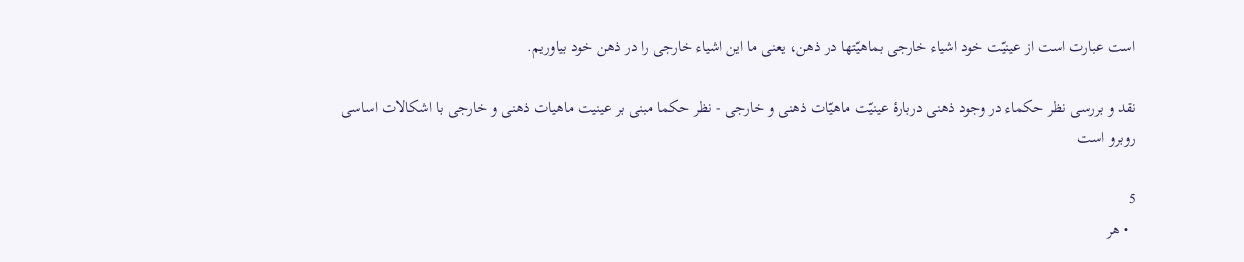است عبارت است از عینیّت خود اشیاء خارجی بماهیّتها در ذهن، یعنی ما این اشیاء خارجی را در ذهن خود بیاوریم.

نقد و بررسی نظر حکماء در وجود ذهنی دربارۀ عینیّت ماهیّات ذهنی و خارجی - نظر حکما مبنی بر عینیت ماهیات ذهنی و خارجی با اشکالات اساسی روبرو است

5
  • هر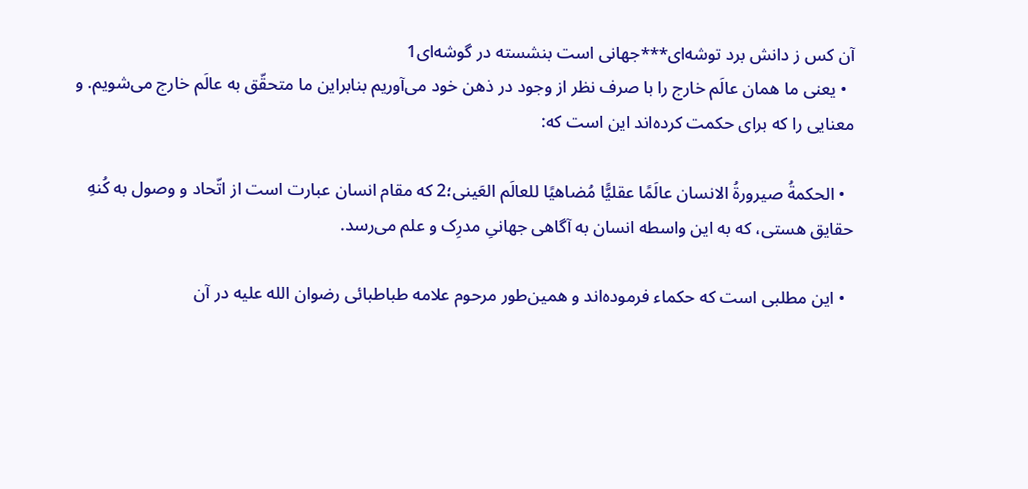آن کس ز دانش برد توشه‌ای***جهانی است بنشسته در گوشه‌ای1
  • یعنی ما همان عالَم خارج را با صرف نظر از وجود در ذهن خود می‌آوریم بنابراین ما متحقّق به عالَم خارج می‌شویم. و معنایی را که برای حکمت کرده‌اند این است که:

  • الحکمةُ صیرورةُ الانسان عالَمًا عقلیًّا مُضاهیًا للعالَم العَینی؛2 که مقام انسان عبارت است از اتّحاد و وصول به کُنهِ حقایق هستی، که به این واسطه انسان به آگاهی جهانیِ مدرِک و علم می‌رسد.

  • این مطلبی است که حکماء فرموده‌اند و همین‌طور مرحوم علامه طباطبائی رضوان الله علیه در آن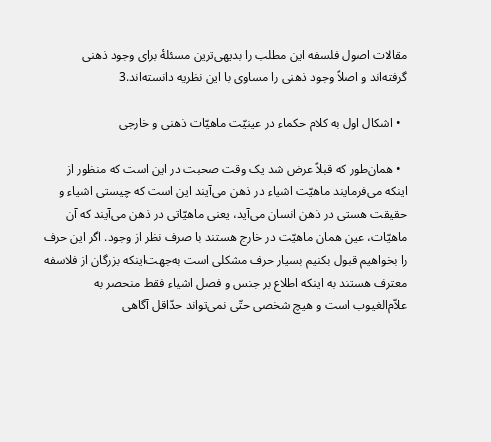مقالات اصول فلسفه این مطلب را بدیهی‌ترین مسئلۀ برای وجود ذهنی گرفته‌اند و اصلاً وجود ذهنی را مساوی با این نظریه دانسته‌اند.3

  • اشکال اول به کلام حکماء در عینیّت ماهیّات ذهنی و خارجی

  • همان‌طور که قبلاً عرض شد یک وقت صحبت در این است که منظور از اینکه می‌فرمایند ماهیّت اشیاء در ذهن می‌آیند این است که چیستی اشیاء و حقیقت هستی در ذهن انسان می‌آید، یعنی ماهیّاتی در ذهن می‌آیند که آن ماهیّات، عین همان ماهیّت در خارج هستند با صرف نظر از وجود. اگر این حرف را بخواهیم قبول بکنیم بسیار حرف مشکلی است به‌جهت‌اینکه بزرگان از فلاسفه معترف هستند به اینکه اطلاع بر جنس و فصل اشیاء فقط منحصر به علاّم‌الغیوب است و هیچ شخصی حتّی نمی‌تواند حدّاقل آگاهی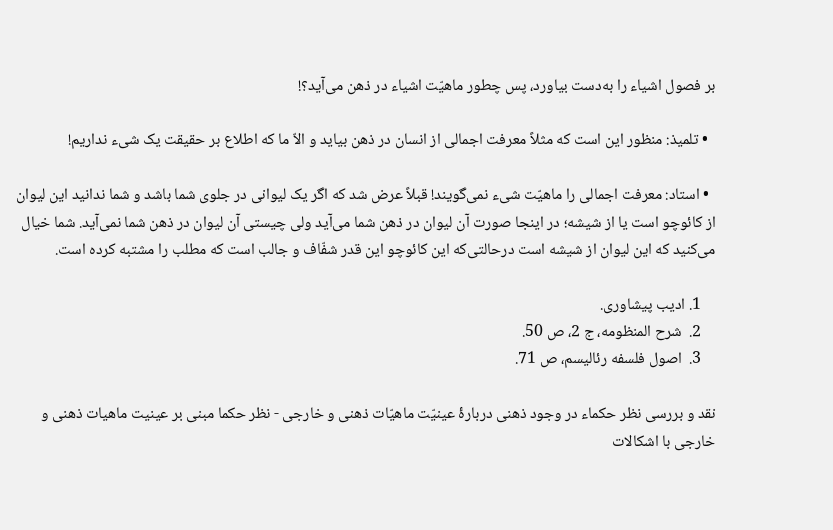بر فصول اشیاء را به‌دست بیاورد، پس چطور ماهیّت اشیاء در ذهن می‌آید؟!

  • تلمیذ: منظور این است که مثلاً معرفت اجمالی از انسان در ذهن بیاید و الاّ ما که اطلاع بر حقیقت یک شیء نداریم!

  • استاد: معرفت اجمالی را ماهیّت شیء نمی‌گویند! قبلاً عرض شد که اگر یک لیوانی در جلوی شما باشد و شما ندانید این لیوان از کائوچو است یا از شیشه؛ در اینجا صورت آن لیوان در ذهن شما می‌آید ولی چیستی آن لیوان در ذهن شما نمی‌آید. شما خیال می‌کنید که این لیوان از شیشه است درحالتی‌که این کائوچو این قدر شفّاف و جالب است که مطلب را مشتبه کرده است.

    1. ادیب پیشاوری.
    2.  شرح المنظومه، ج 2، ص 50.
    3.  اصول فلسفه رئالیسم، ص 71.

نقد و بررسی نظر حکماء در وجود ذهنی دربارۀ عینیّت ماهیّات ذهنی و خارجی - نظر حکما مبنی بر عینیت ماهیات ذهنی و خارجی با اشکالات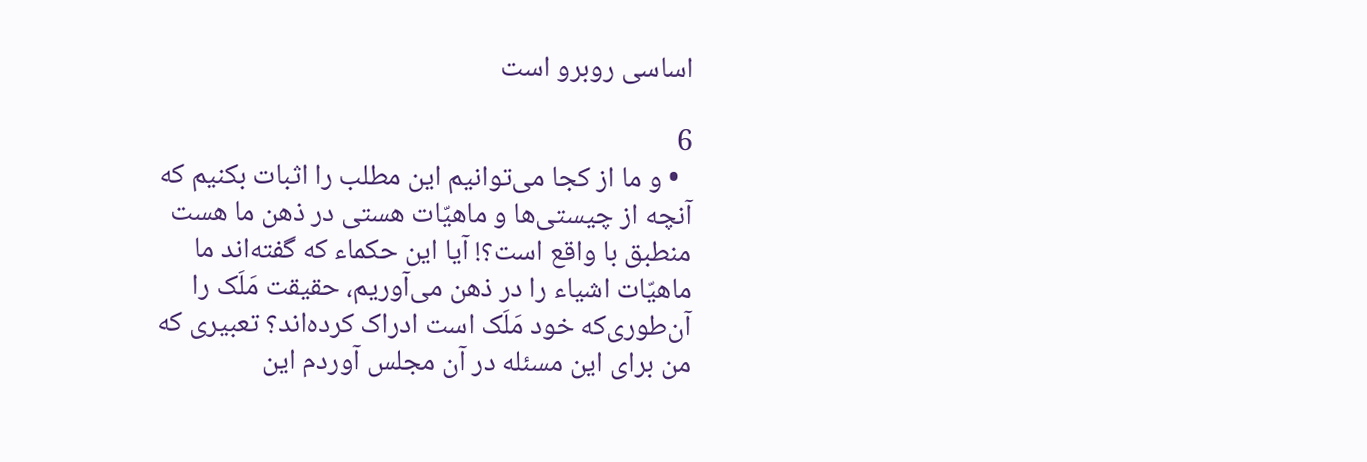اساسی روبرو است

6
  • و ما از کجا می‌توانیم این مطلب را اثبات بکنیم که آنچه از چیستی‌ها و ماهیّات هستی در ذهن ما هست منطبق با واقع است؟! آیا این حکماء که گفته‌اند ما ماهیّات اشیاء را در ذهن می‌آوریم، حقیقت مَلَک را آن‌طوری‌که خود مَلَک است ادراک کرده‌اند؟ تعبیری که من برای این مسئله در آن مجلس آوردم این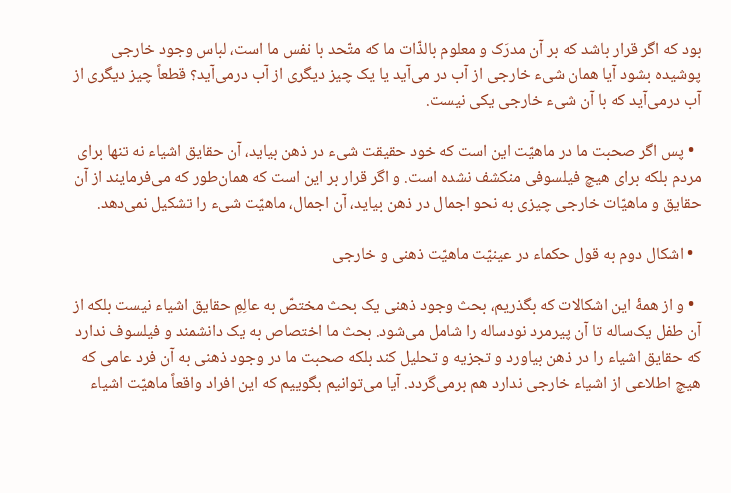بود که اگر قرار باشد که بر آن مدرَک و معلوم بالذّات ما که متّحد با نفس ما است، لباس وجود خارجی پوشیده بشود آیا همان شیء خارجی از آب در می‌آید یا یک چیز دیگری از آب درمی‌آید؟ قطعاً چیز دیگری از آب درمی‌آید که با آن شیء خارجی یکی نیست.

  • پس اگر صحبت ما در ماهیّت این است که خود حقیقت شیء در ذهن بیاید، آن حقایق اشیاء نه تنها برای مردم بلکه برای هیچ فیلسوفی منکشف نشده است. و اگر قرار بر این است که همان‌طور که می‌فرمایند از آن حقایق و ماهیّات خارجی چیزی به نحو اجمال در ذهن بیاید، آن اجمال، ماهیّت شیء را تشکیل نمی‌دهد.

  • اشکال دوم به قول حکماء در عینیّت ماهیّت ذهنی و خارجی

  • و از همۀ این اشکالات که بگذریم، بحث وجود ذهنی یک بحث مختصّ به عالِمِ حقایق اشیاء نیست بلکه از آن طفل یک‌ساله تا آن پیرمرد نودساله را شامل می‌شود. بحث ما اختصاص به یک دانشمند و فیلسوف ندارد که حقایق اشیاء را در ذهن بیاورد و تجزیه و تحلیل کند بلکه صحبت ما در وجود ذهنی به آن فرد عامی که هیچ اطلاعی از اشیاء خارجی ندارد هم برمی‌گردد. آیا می‌توانیم بگوییم که این افراد واقعاً ماهیّت اشیاء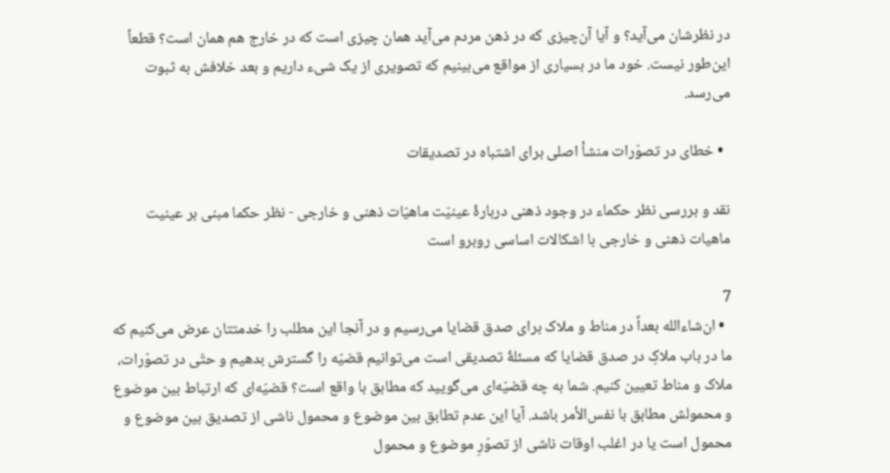در نظرشان می‌آید؟ و آیا آن‌چیزی که در ذهن مردم می‌آید همان چیزی است که در خارج هم همان است؟ قطعاً این‌طور نیست. خود ما در بسیاری از مواقع می‌بینیم که تصویری از یک شیء داریم و بعد خلافش به ثبوت می‌رسد.

  • خطای در تصوّرات منشأ اصلی برای اشتباه در تصدیقات

نقد و بررسی نظر حکماء در وجود ذهنی دربارۀ عینیّت ماهیّات ذهنی و خارجی - نظر حکما مبنی بر عینیت ماهیات ذهنی و خارجی با اشکالات اساسی روبرو است

7
  • ان‌شاءالله بعداً در مناط و ملاک برای صدق قضایا می‌رسیم و در آنجا این مطلب را خدمتتان عرض می‌کنیم که ما در باب ملاکِ در صدق قضایا که مسئلۀ تصدیقی است می‌توانیم قضیّه را گسترش بدهیم و حتّی در تصوّرات، ملاک و مناط تعیین کنیم. شما به چه قضیّه‌ای می‌گویید که مطابق با واقع است؟ قضیّه‌ای که ارتباط بین موضوع و محمولش مطابق با نفس‌الأمر باشد. آیا این عدم تطابق بین موضوع و محمول ناشی از تصدیق بین موضوع و محمول است یا در اغلب اوقات ناشی از تصوّرِ موضوع و محمول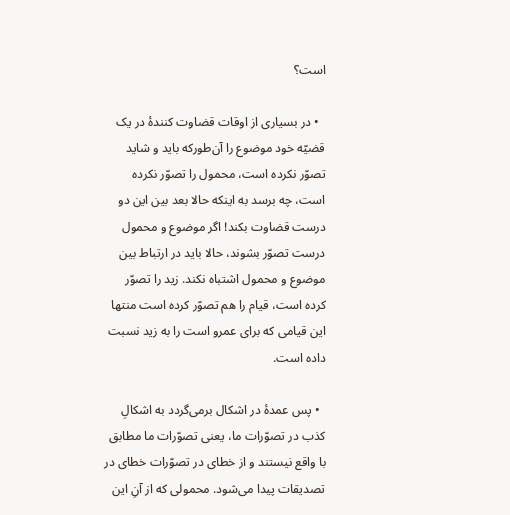است؟

  • در بسیاری از اوقات قضاوت کنندۀ در یک قضیّه خود موضوع را آن‌طورکه باید و شاید تصوّر نکرده است، محمول را تصوّر نکرده است، چه برسد به اینکه حالا بعد بین این دو درست قضاوت بکند! اگر موضوع و محمول درست تصوّر بشوند، حالا باید در ارتباط بین موضوع و محمول اشتباه نکند. زید را تصوّر کرده است، قیام را هم تصوّر کرده است منتها این قیامی که برای عمرو است را به زید نسبت داده است.

  • پس عمدۀ در اشکال برمی‌گردد به اشکالِ کذب در تصوّرات ما، یعنی تصوّرات ما مطابق با واقع نیستند و از خطای در تصوّرات خطای در تصدیقات پیدا می‌شود. محمولی که از آنِ این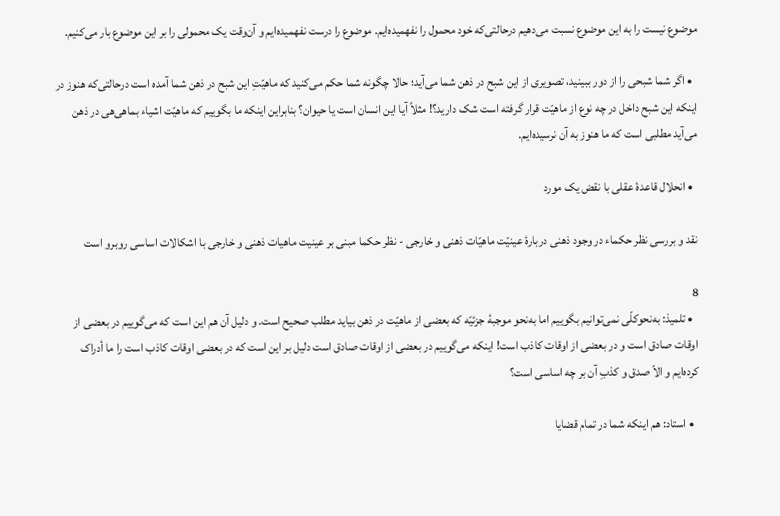موضوع نیست را به این موضوع نسبت می‌دهیم درحالتی‌که خود محمول را نفهمیده‌ایم. موضوع را درست نفهمیده‌ایم و آن‌وقت یک محمولی را بر این موضوع بار می‌کنیم.

  • اگر شما شبحی را از دور ببینید، تصویری از این شبح در ذهن شما می‌آید؛ حالا چگونه شما حکم می‌کنید که ماهیّتِ این شبح در ذهن شما آمده است درحالتی‌که هنوز در اینکه این شبح داخل در چه نوع از ماهیّت قرار گرفته است شک دارید؟! مثلاً آیا این انسان است یا حیوان؟ بنابراین اینکه ما بگوییم که ماهیّت اشیاء بماهی‌هی در ذهن می‌آید مطلبی است که ما هنوز به آن نرسیده‌ایم.

  • انحلال قاعدۀ عقلی با نقض یک مورد

نقد و بررسی نظر حکماء در وجود ذهنی دربارۀ عینیّت ماهیّات ذهنی و خارجی - نظر حکما مبنی بر عینیت ماهیات ذهنی و خارجی با اشکالات اساسی روبرو است

8
  • تلمیذ: به‌نحوکلّی نمی‌توانیم بگوییم اما به‌نحو موجبۀ جزئیّه که بعضی از ماهیّت در ذهن بیاید مطلب صحیح است. و دلیل آن هم این است که می‌گوییم در بعضی از اوقات صادق است و در بعضی از اوقات کاذب است! اینکه می‌گوییم در بعضی از اوقات صادق است دلیل بر این است که در بعضی اوقات کاذب است را ما أدراک کرده‌ایم و الاّ صدق و کذبِ آن بر چه اساسی است؟

  • استاد: هم اینکه شما در تمام قضایا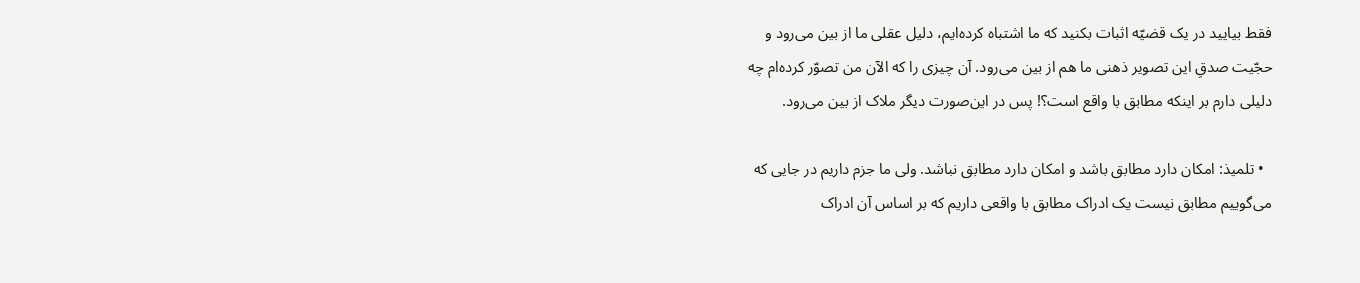فقط بیایید در یک قضیّه اثبات بکنید که ما اشتباه کرده‌ایم، دلیل عقلی ما از بین می‌رود و حجّیت صدقِ این تصویر ذهنی ما هم از بین می‌رود. آن چیزی را که الآن من تصوّر کرده‌ام چه دلیلی دارم بر اینکه مطابق با واقع است؟! پس در این‌صورت دیگر ملاک از بین می‌رود.

  • تلمیذ: امکان دارد مطابق باشد و امکان دارد مطابق نباشد. ولی ما جزم داریم در جایی که می‌گوییم مطابق نیست یک ادراک مطابق با واقعی داریم که بر اساس آن ادراک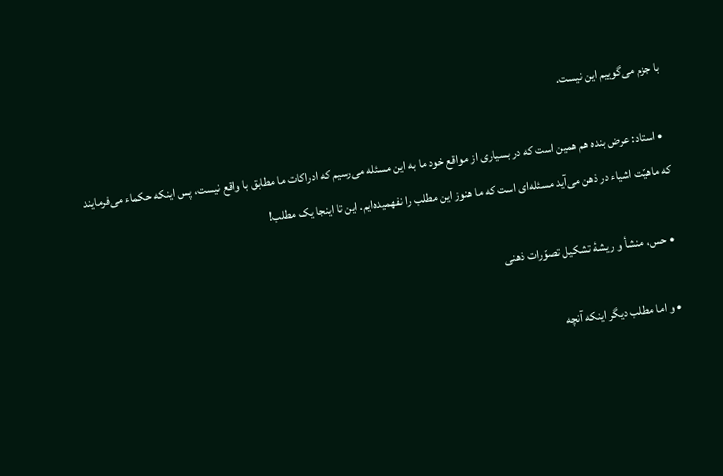با جزم می‌گوییم این نیست.

  • استاد: عرض بنده هم همین است که در بسیاری از مواقع خود ما به این مسئله می‌رسیم که ادراکات ما مطابق با واقع نیست، پس اینکه حکماء می‌فرمایند که ماهیّت اشیاء در ذهن می‌آید مسئله‌ای است که ما هنوز این مطلب را نفهمیده‌ایم. این تا اینجا یک مطلب!

  • حس، منشأ و ریشۀ تشکیل تصوّرات ذهنی

  • و اما مطلب دیگر اینکه آنچه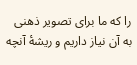را که ما برای تصویر ذهنی به آن نیاز داریم و ریشۀ آنچه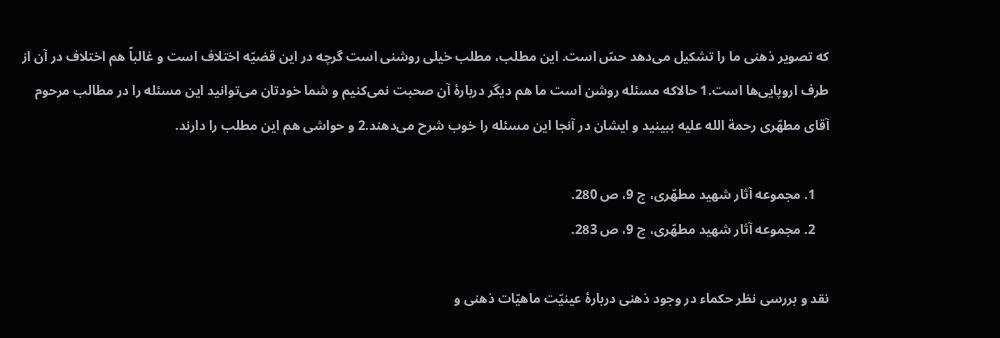که تصویر ذهنی ما را تشکیل می‌دهد حسّ است. این مطلب، مطلب خیلی روشنی است گرچه در این قضیّه اختلاف است و غالباً هم اختلاف در آن از طرف اروپایی‌ها است.1 حالاکه مسئله روشن است ما هم دیگر دربارۀ آن صحبت نمی‌کنیم و شما خودتان می‌توانید این مسئله را در مطالب مرحوم آقای مطهّری رحمة الله علیه ببینید و ایشان در آنجا این مسئله را خوب شرح می‌دهند.2 و حواشی هم این مطلب را دارند.

    1. مجموعه آثار شهید مطهّری، ج 9، ص 280.
    2. مجموعه آثار شهید مطهّری، ج 9، ص 283.

نقد و بررسی نظر حکماء در وجود ذهنی دربارۀ عینیّت ماهیّات ذهنی و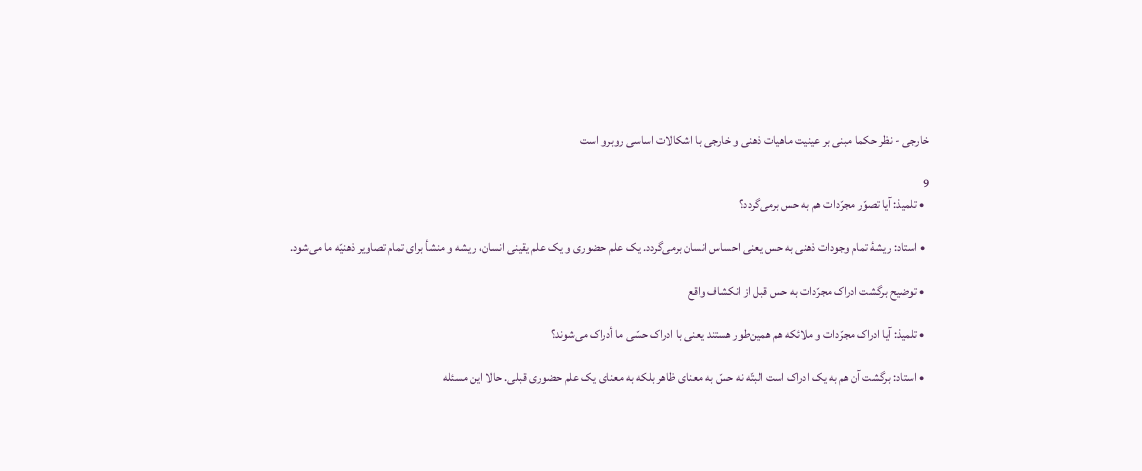خارجی - نظر حکما مبنی بر عینیت ماهیات ذهنی و خارجی با اشکالات اساسی روبرو است

9
  • تلمیذ: آیا تصوّر مجرّدات هم به حس برمی‌گردد؟

  • استاد: ریشۀ تمام وجودات ذهنی به حس یعنی احساس انسان برمی‌گردد. یک علم حضوری و یک علم یقینی انسان، ریشه و منشأ برای تمام تصاویر ذهنیّه ما می‌شود.

  • توضیح برگشت ادراک مجرّدات به حس قبل از انکشاف واقع

  • تلمیذ: آیا ادراک مجرّدات و ملائکه هم همین‌طور هستند یعنی با ادراک حسّی ما أدراک می‌شوند؟

  • استاد: برگشت آن هم به یک ادراک است البتّه نه حسّ به معنای ظاهر بلکه به معنای یک علم حضوری قبلی. حالا این مسئله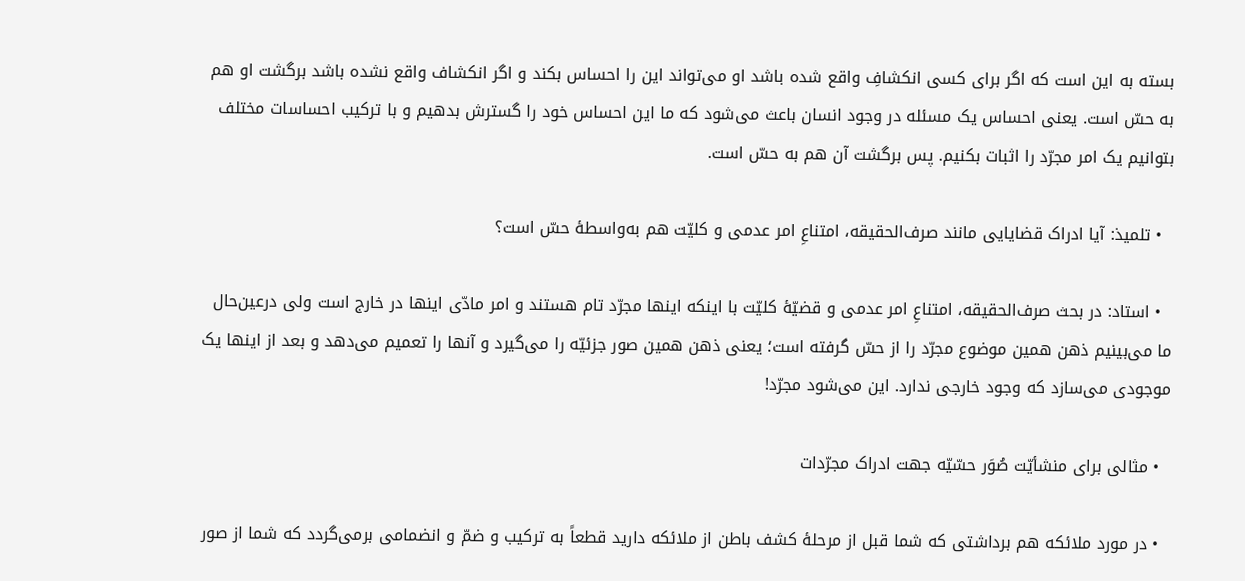بسته به این است که اگر برای کسی انکشافِ واقع شده باشد او می‌تواند این را احساس بکند و اگر انکشاف واقع نشده باشد برگشت او هم به حسّ است. یعنی احساس یک مسئله در وجود انسان باعث می‌شود که ما این احساس خود را گسترش بدهیم و با ترکیب احساسات مختلف بتوانیم یک امر مجرّد را اثبات بکنیم. پس برگشت آن هم به حسّ است.

  • تلمیذ: آیا ادراک قضایایی مانند صرف‌الحقیقه، امتناعِ امر عدمی و کلیّت هم به‌واسطۀ حسّ است؟

  • استاد: در بحث صرف‌الحقیقه، امتناعِ امر عدمی و قضیّۀ کلیّت با اینکه اینها مجرّد تام هستند و امر مادّی اینها در خارج است ولی درعین‌حال ما می‌بینیم ذهن همین موضوع مجرّد را از حسّ گرفته است؛ یعنی ذهن همین صور جزئیّه را می‌گیرد و آنها را تعمیم می‌دهد و بعد از اینها یک موجودی می‌سازد که وجود خارجی ندارد. این می‌شود مجرّد!

  • مثالی برای منشأیّت صُوَر حسّیّه جهت ادراک مجرّدات

  • در مورد ملائکه هم برداشتی که شما قبل از مرحلۀ کشف باطن از ملائکه دارید قطعاً به ترکیب و ضمّ و انضمامی برمی‌گردد که شما از صور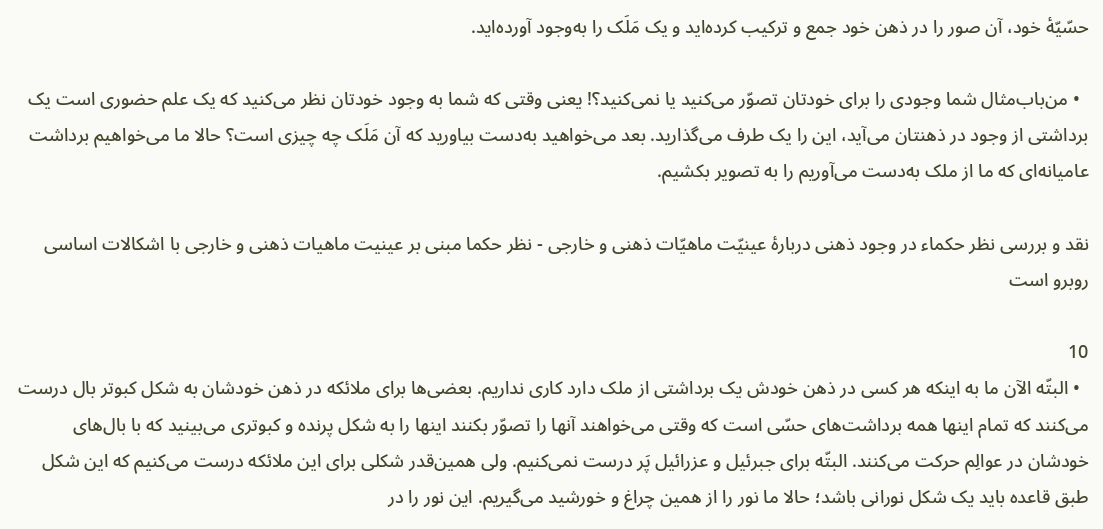حسّیّۀ خود، آن صور را در ذهن خود جمع و ترکیب کرده‌اید و یک مَلَک را به‌وجود آورده‌اید.

  • من‌باب‌مثال شما وجودی را برای خودتان تصوّر می‌کنید یا نمی‌کنید؟! یعنی وقتی که شما به وجود خودتان نظر می‌کنید که یک علم حضوری است یک برداشتی از وجود در ذهنتان می‌آید، این را یک طرف می‌گذارید. بعد می‌خواهید به‌دست بیاورید که آن مَلَک چه چیزی است؟ حالا ما می‌خواهیم برداشت عامیانه‌ای که ما از ملک به‌دست می‌آوریم را به تصویر بکشیم.

نقد و بررسی نظر حکماء در وجود ذهنی دربارۀ عینیّت ماهیّات ذهنی و خارجی - نظر حکما مبنی بر عینیت ماهیات ذهنی و خارجی با اشکالات اساسی روبرو است

10
  • البتّه الآن ما به اینکه هر کسی در ذهن خودش یک برداشتی از ملک دارد کاری نداریم. بعضی‌ها برای ملائکه در ذهن خودشان به شکل کبوتر بال درست می‌کنند که تمام اینها همه برداشت‌های حسّی است که وقتی می‌خواهند آنها را تصوّر بکنند اینها را به شکل پرنده و کبوتری می‌بینید که با بال‌های خودشان در عوالِم حرکت می‌کنند. البتّه برای جبرئیل و عزرائیل پَر درست نمی‌کنیم. ولی همین‌قدر شکلی برای این ملائکه درست می‌کنیم که این شکل طبق قاعده باید یک شکل نورانی باشد؛ حالا ما نور را از همین چراغ و خورشید می‌گیریم. این نور را در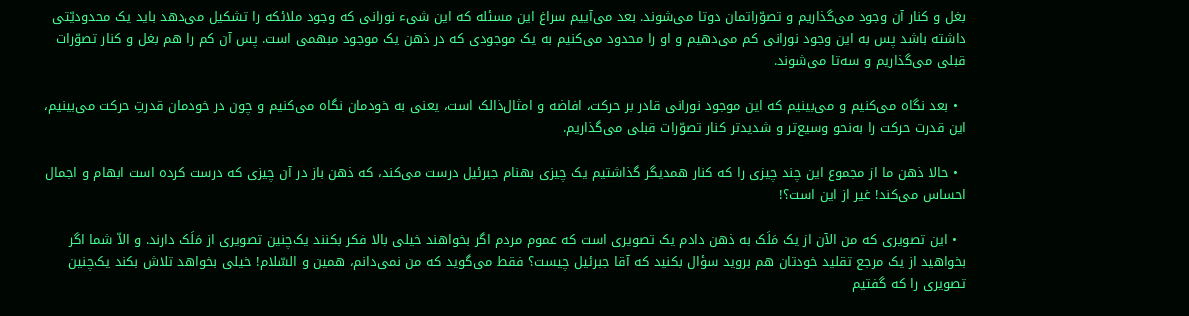بغل و کنار آن وجود می‌گذاریم و تصوّراتمان دوتا می‌شوند. بعد می‌آییم سراغ این مسئله که این شیء نورانی که وجود ملائکه را تشکیل می‌دهد باید یک محدودیّتی داشته باشد پس به این وجود نورانی کم می‌دهیم و او را محدود می‌کنیم به یک موجودی که در ذهن یک موجود مبهمی است. پس آن کم را هم بغل و کنار تصوّرات قبلی می‌گذاریم و سه‌تا می‌شوند.

  • بعد نگاه می‌کنیم و می‌بینیم که این موجود نورانی قادر بر حرکت، افاضه و امثال‌ذالک است، یعنی به خودمان نگاه می‌کنیم و چون در خودمان قدرتِ حرکت می‌بینیم، این قدرت حرکت را به‌نحو وسیع‌تر و شدیدتر کنار تصوّرات قبلی می‌گذاریم.

  • حالا ذهن ما از مجموع این چند چیزی را که کنار همدیگر گذاشتیم یک چیزی بهنام جبرئیل درست می‌کند، که ذهن باز در آن چیزی که درست کرده است ابهام و اجمال احساس می‌کند! غیر از این است؟!

  • این تصویری که من الآن از یک مَلَک به ذهن دادم یک تصویری است که عموم مردم اگر بخواهند خیلی بالا فکر بکنند یک‌چنین تصویری از مَلَک دارند. و الاّ شما اگر بخواهید از یک مرجع تقلید خودتان هم بروید سؤال بکنید که آقا جبرئیل چیست؟ فقط می‌گوید که من نمی‌دانم، همین و السّلام! خیلی بخواهد تلاش بکند یک‌چنین تصویری را که گفتیم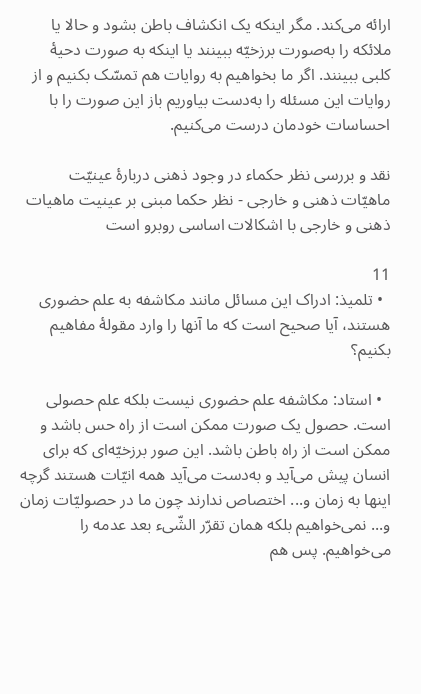ارائه می‌کند. مگر اینکه یک انکشاف باطن بشود و حالا یا ملائکه را به‌صورت برزخیّه ببینند یا اینکه به صورت دحیۀ کلبی ببینند. اگر ما بخواهیم به روایات هم تمسّک بکنیم و از روایات این مسئله را به‌دست بیاوریم باز این صورت را با احساسات خودمان درست می‌کنیم.

نقد و بررسی نظر حکماء در وجود ذهنی دربارۀ عینیّت ماهیّات ذهنی و خارجی - نظر حکما مبنی بر عینیت ماهیات ذهنی و خارجی با اشکالات اساسی روبرو است

11
  • تلمیذ: ادراک این مسائل مانند مکاشفه به علم حضوری هستند، آیا صحیح است که ما آنها را وارد مقولۀ مفاهیم بکنیم؟

  • استاد: مکاشفه علم حضوری نیست بلکه علم حصولی است. حصول یک صورت ممکن است از راه حس باشد و ممکن است از راه باطن باشد. این صور برزخیّه‌ای که برای انسان پیش می‌آید و به‌دست می‌آید همه انیّات هستند گرچه اینها به زمان و... اختصاص ندارند چون ما در حصولیّات زمان و... نمی‌خواهیم بلکه همان تقرّر الشّیء بعد عدمه را می‌خواهیم. پس هم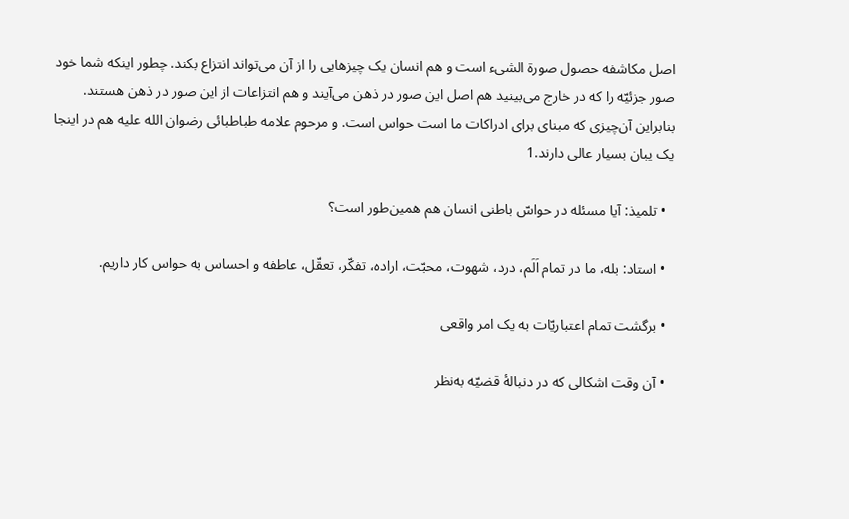اصل مکاشفه حصول صورة الشیء است و هم انسان یک چیزهایی را از آن می‌تواند انتزاع بکند. چطور اینکه شما خود صور جزئیّه را که در خارج می‌بینید هم اصل این صور در ذهن می‌آیند و هم انتزاعات از این صور در ذهن هستند. بنابراین آن‌چیزی که مبنای برای ادراکات ما است حواس است. و مرحوم علامه طباطبائی رضوان الله علیه هم در اینجا یک یبان بسیار عالی دارند.1

  • تلمیذ: آیا مسئله در حواسّ باطنی انسان هم همین‌طور است؟

  • استاد: بله، ما در تمام اَلَم، درد، شهوت، محبّت، اراده، تفکّر، تعقّل، عاطفه و احساس به حواس کار داریم.

  • برگشت تمام اعتباریّات به یک امر واقعی

  • آن وقت اشکالی که در دنبالۀ قضیّه به‌نظر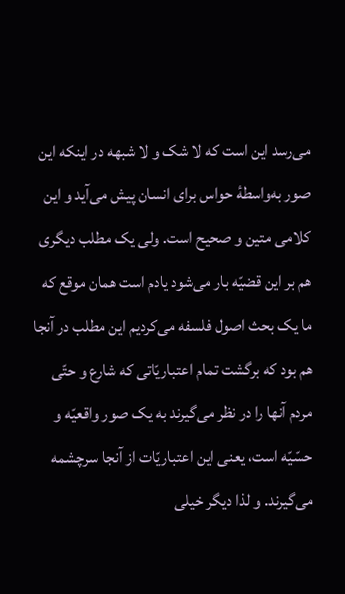می‌رسد این است که لا شک و لا شبهه در اینکه این صور به‌واسطۀ حواس برای انسان پیش می‌آید و این کلامی متین و صحیح است. ولی یک مطلب دیگری هم بر این قضیّه بار می‌شود یادم است همان موقع که ما یک بحث اصول فلسفه می‌کردیم این مطلب در آنجا هم بود که برگشت تمام اعتباریّاتی که شارع و حتّی مردم آنها را در نظر می‌گیرند به یک صور واقعیّه و حسّیّه است، یعنی این اعتباریّات از آنجا سرچشمه می‌گیرند. و لذا دیگر خیلی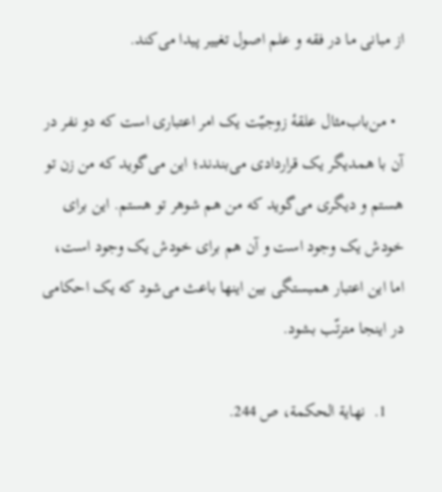از مبانی ما در فقه و علم اصول تغییر پیدا می‌کند.

  • من‌باب‌مثال علقۀ زوجیّت یک امر اعتباری است که دو نفر در آن با همدیگر یک قراردادی می‌بندند؛ این می‌گوید که من زن تو هستم و دیگری می‌گوید که من هم شوهر تو هستم. این برای خودش یک وجود است و آن هم برای خودش یک وجود است، اما این اعتبار همبستگی بین اینها باعث می‌شود که یک احکامی در اینجا مترتّب بشود.

    1.  نهایة الحکمة، ص 244.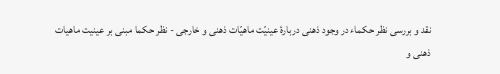نقد و بررسی نظر حکماء در وجود ذهنی دربارۀ عینیّت ماهیّات ذهنی و خارجی - نظر حکما مبنی بر عینیت ماهیات ذهنی و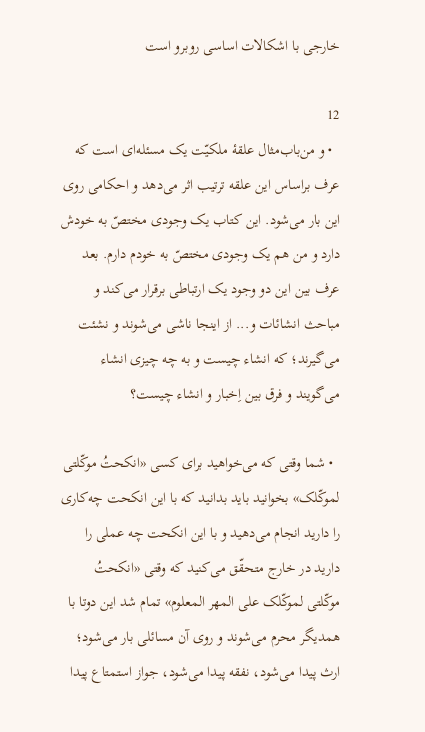خارجی با اشکالات اساسی روبرو است

12
  • و من‌باب‌مثال علقۀ ملکیّت یک مسئله‌ای است که عرف براساس این علقه ترتیب اثر می‌دهد و احکامی روی این بار می‌شود. این کتاب یک وجودی مختصّ به خودش دارد و من هم یک وجودی مختصّ به خودم دارم. بعد عرف بین این دو وجود یک ارتباطی برقرار می‌کند و مباحث انشائات و... از اینجا ناشی می‌شوند و نشئت می‌گیرند؛ که انشاء چیست و به چه چیزی انشاء می‌گویند و فرق بین اِخبار و انشاء چیست؟

  • شما وقتی که می‌خواهید برای کسی «انکحتُ موکّلتی لموکّلک» بخوانید باید بدانید که با این انکحت چه‌کاری را دارید انجام می‌دهید و با این انکحت چه عملی را دارید در خارج متحقّق می‌کنید که وقتی «انکحتُ موکّلتی لموکّلک علی المهر المعلوم» تمام شد این دوتا با همدیگر محرم می‌شوند و روی آن مسائلی بار می‌شود؛ ارث پیدا می‌شود، نفقه پیدا می‌شود، جواز استمتاع پیدا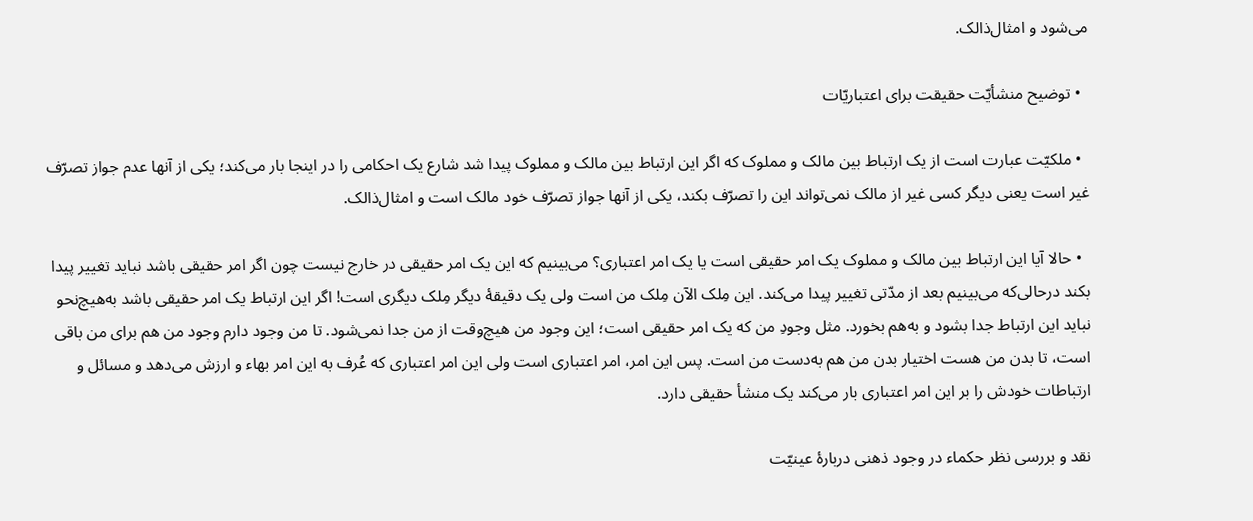می‌شود و امثال‌ذالک.

  • توضیح منشأیّت حقیقت برای اعتباریّات

  • ملکیّت عبارت است از یک ارتباط بین مالک و مملوک که اگر این ارتباط بین مالک و مملوک پیدا شد شارع یک احکامی را در اینجا بار می‌کند؛ یکی از آنها عدم جواز تصرّف غیر است یعنی دیگر کسی غیر از مالک نمی‌تواند این را تصرّف بکند، یکی از آنها جواز تصرّف خود مالک است و امثال‌ذالک.

  • حالا آیا این ارتباط بین مالک و مملوک یک امر حقیقی است یا یک امر اعتباری؟ می‌بینیم که این یک امر حقیقی در خارج نیست چون اگر امر حقیقی باشد نباید تغییر پیدا بکند درحالی‌که می‌بینیم بعد از مدّتی تغییر پیدا می‌کند. این مِلک الآن مِلک من است ولی یک دقیقۀ دیگر مِلک دیگری است! اگر این ارتباط یک امر حقیقی باشد به‌هیچ‌نحو نباید این ارتباط جدا بشود و به‌هم بخورد. مثل وجودِ من که یک امر حقیقی است؛ این وجود من هیچ‌وقت از من جدا نمی‌شود. تا من وجود دارم وجود من هم برای من باقی است، تا بدن من هست اختیار بدن من هم به‌دست من است. پس این امر، امر اعتباری است ولی این امر اعتباری که عُرف به این امر بهاء و ارزش می‌دهد و مسائل و ارتباطات خودش را بر این امر اعتباری بار می‌کند یک منشأ حقیقی دارد.

نقد و بررسی نظر حکماء در وجود ذهنی دربارۀ عینیّت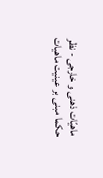ماهیّات ذهنی و خارجی - نظر حکما مبنی بر عینیت ماهیات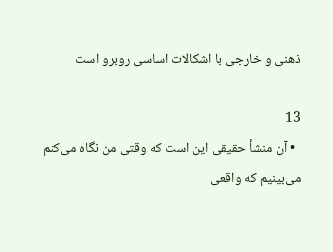ذهنی و خارجی با اشکالات اساسی روبرو است

13
  • آن منشأ حقیقی این است که وقتی من نگاه می‌کنم می‌بینیم که واقعی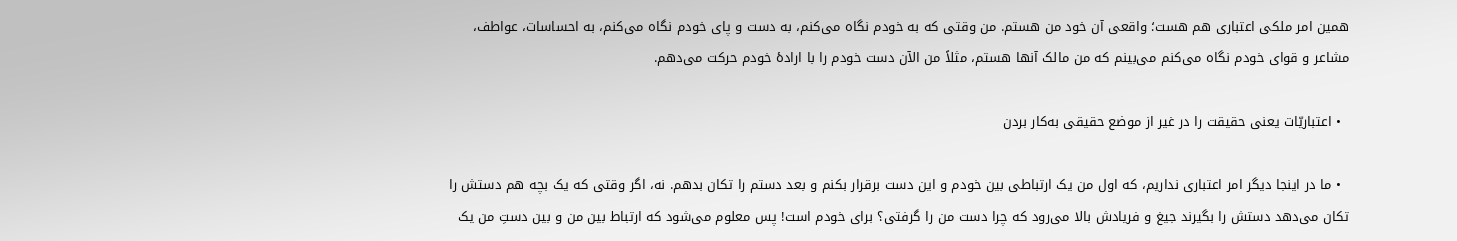همین امر ملکی اعتباری هم هست؛ واقعی آن خود من هستم. من وقتی که به خودم نگاه می‌کنم، به دست و پای خودم نگاه می‌کنم، به احساسات، عواطف، مشاعر و قوای خودم نگاه می‌کنم می‌بینم که من مالک آنها هستم، مثلاً من الآن دست خودم را با ارادۀ خودم حرکت می‌دهم.

  • اعتباریّات یعنی حقیقت را در غیر از موضع حقیقی به‌کار بردن

  • ما در اینجا دیگر امر اعتباری نداریم، که اول من یک ارتباطی بین خودم و این دست برقرار بکنم و بعد دستم را تکان بدهم. نه، اگر وقتی که یک بچه هم دستش را تکان می‌دهد دستش را بگیرند جیغ و فریادش بالا می‌رود که چرا دست من را گرفتی؟ برای خودم است! پس معلوم می‌شود که ارتباط بین من و بین دستِ من یک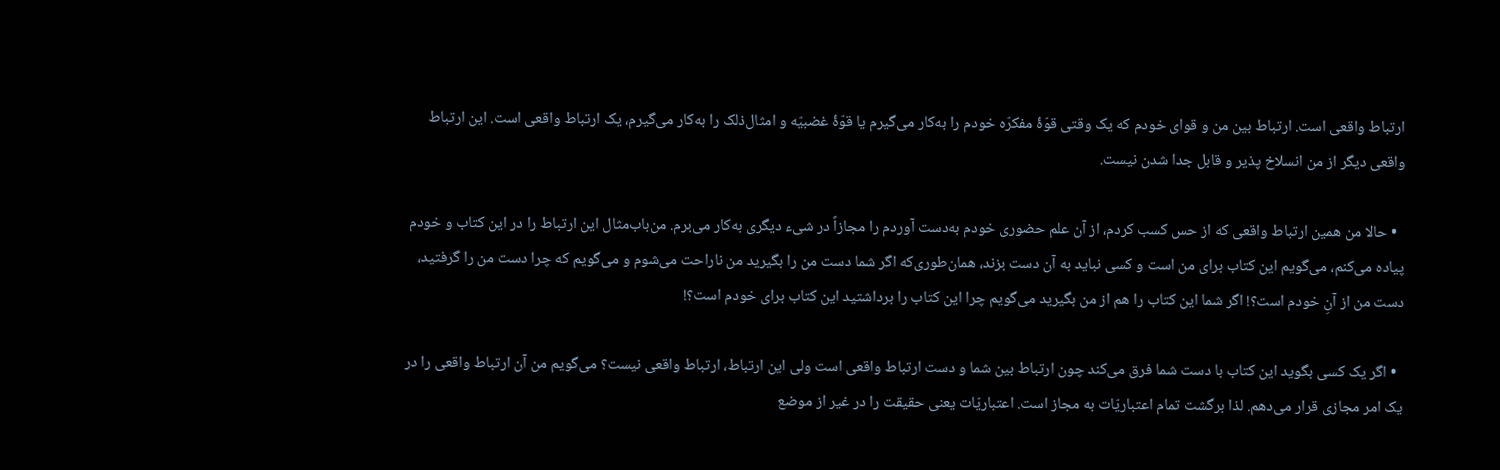ارتباط واقعی است. ارتباط بین من و قوای خودم که یک وقتی قوّۀ مفکرّه خودم را به‌کار می‌گیرم یا قوّۀ غضبیّه و امثال‌ذلک را به‌کار می‌گیرم، یک ارتباط واقعی است. این ارتباط واقعی دیگر از من انسلاخ پذیر و قابل جدا شدن نیست.

  • حالا من همین ارتباط واقعی که از حس کسب کردم، از آن علم حضوری خودم به‌دست آوردم را مجازاً در شیء دیگری به‌کار می‌برم. من‌باب‌مثال این ارتباط را در این کتاب و خودم پیاده می‌کنم، می‌گویم این کتاب برای من است و کسی نباید به آن دست بزند، همان‌طوری‌که اگر شما دست من را بگیرید من ناراحت می‌شوم و می‌گویم که چرا دست من را گرفتید، دست من از آنِ خودم است؟! اگر شما این کتاب را هم از من بگیرید می‌گویم چرا این کتاب را برداشتید این کتاب برای خودم است؟!

  • اگر یک کسی بگوید این کتاب با دست شما فرق می‌کند چون ارتباط بین شما و دست ارتباط واقعی است ولی این ارتباط، ارتباط واقعی نیست؟ می‌گویم من آن ارتباط واقعی را در یک امر مجازی قرار می‌دهم. لذا برگشت تمام اعتباریّات به مجاز است. اعتباریّات یعنی حقیقت را در غیر از موضع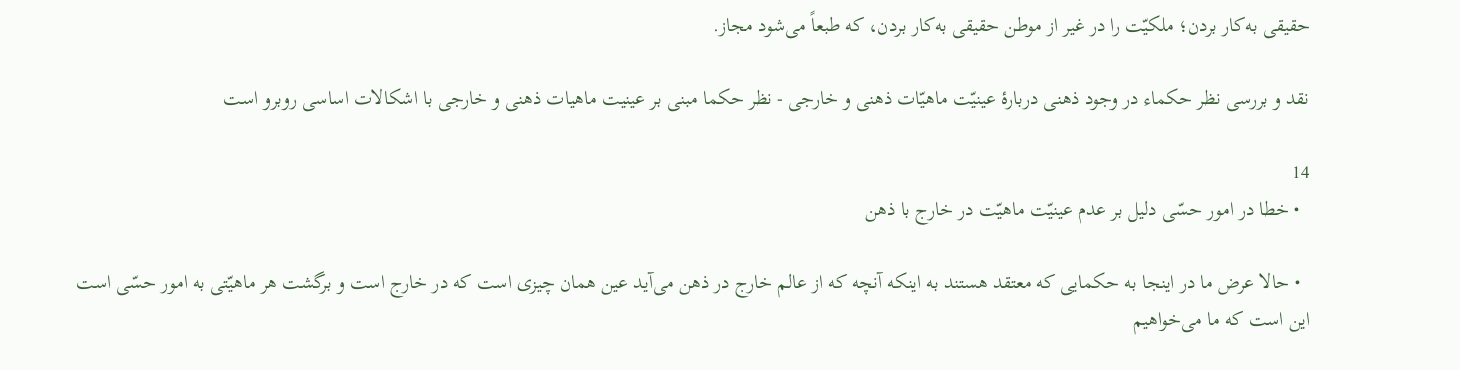حقیقی به‌کار بردن؛ ملکیّت را در غیر از موطن حقیقی به‌کار بردن، که طبعاً می‌شود مجاز.

نقد و بررسی نظر حکماء در وجود ذهنی دربارۀ عینیّت ماهیّات ذهنی و خارجی - نظر حکما مبنی بر عینیت ماهیات ذهنی و خارجی با اشکالات اساسی روبرو است

14
  • خطا در امور حسّی دلیل بر عدم عینیّت ماهیّت در خارج با ذهن

  • حالا عرض ما در اینجا به حکمایی که معتقد هستند به اینکه آنچه که از عالم خارج در ذهن می‌آید عین همان چیزی است که در خارج است و برگشت هر ماهیّتی به امور حسّی است این است که ما می‌خواهیم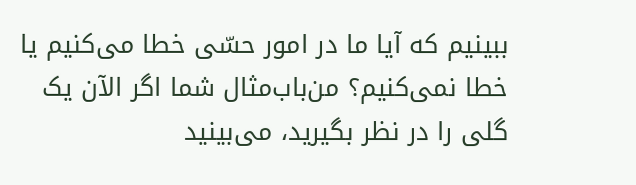ببینیم که آیا ما در امور حسّی خطا می‌کنیم یا خطا نمی‌کنیم؟ من‌باب‌مثال شما اگر الآن یک گلی را در نظر بگیرید، می‌بینید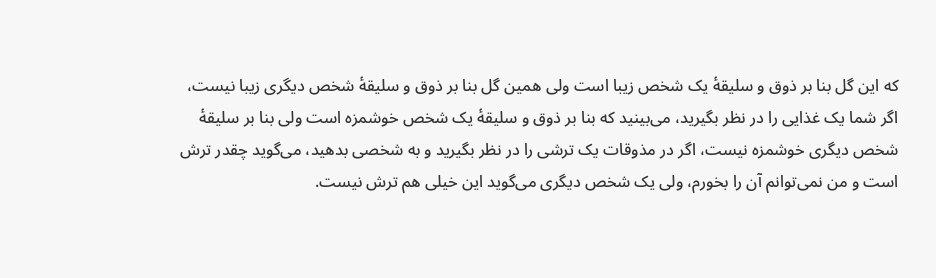که این گل بنا بر ذوق و سلیقۀ یک شخص زیبا است ولی همین گل بنا بر ذوق و سلیقۀ شخص دیگری زیبا نیست، اگر شما یک غذایی را در نظر بگیرید، می‌بینید که بنا بر ذوق و سلیقۀ یک شخص خوشمزه است ولی بنا بر سلیقۀ شخص دیگری خوشمزه نیست، اگر در مذوقات یک ترشی را در نظر بگیرید و به شخصی بدهید، می‌گوید چقدر ترش است و من نمی‌توانم آن را بخورم، ولی یک شخص دیگری می‌گوید این خیلی هم ترش نیست.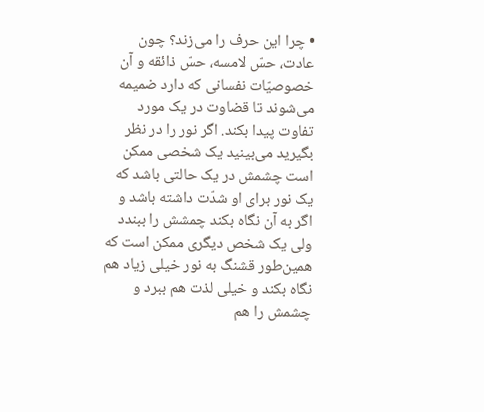• چرا این حرف را می‌زند؟ چون عادت، حسّ لامسه، حسّ ذائقه و آن خصوصیّات نفسانی که دارد ضمیمه می‌شوند تا قضاوت در یک مورد تفاوت پیدا بکند. اگر نور را در نظر بگیرید می‌بینید یک شخصی ممکن است چشمش در یک حالتی باشد که یک نور برای او شدّت داشته باشد و اگر به آن نگاه بکند چمشش را ببندد ولی یک شخص دیگری ممکن است که همین‌طور قشنگ به نور خیلی زیاد هم نگاه بکند و خیلی لذت هم ببرد و چشمش را هم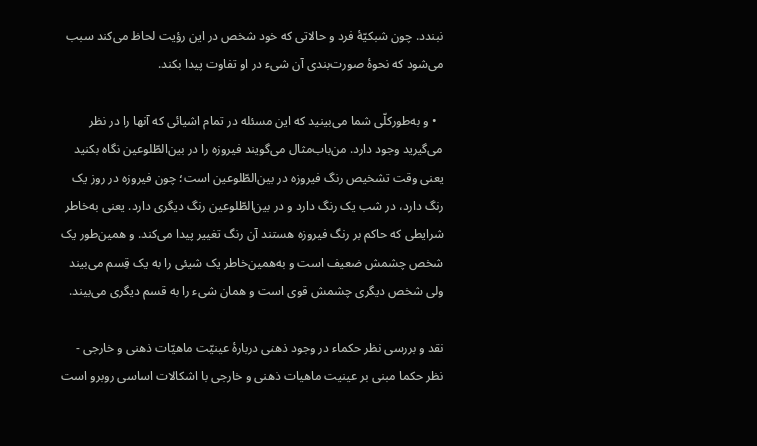نبندد. چون شبکیّۀ فرد و حالاتی که خود شخص در این رؤیت لحاظ می‌کند سبب می‌شود که نحوۀ صورت‌بندی آن شیء در او تفاوت پیدا بکند.

  • و به‌طورکلّی شما می‌بینید که این مسئله در تمام اشیائی که آنها را در نظر می‌گیرید وجود دارد. من‌باب‌مثال می‌گویند فیروزه را در بین‌الطّلوعین نگاه بکنید یعنی وقت تشخیص رنگ فیروزه در بین‌الطّلوعین است؛ چون فیروزه در روز یک رنگ دارد، در شب یک رنگ دارد و در بین‌الطّلوعین رنگ دیگری دارد. یعنی به‌خاطر شرایطی که حاکم بر رنگ فیروزه هستند آن رنگ تغییر پیدا می‌کند. و همین‌طور یک شخص چشمش ضعیف است و به‌همین‌خاطر یک شیئی را به یک قِسم می‌بیند ولی شخص دیگری چشمش قوی است و همان شیء را به قسم دیگری می‌بیند.

نقد و بررسی نظر حکماء در وجود ذهنی دربارۀ عینیّت ماهیّات ذهنی و خارجی - نظر حکما مبنی بر عینیت ماهیات ذهنی و خارجی با اشکالات اساسی روبرو است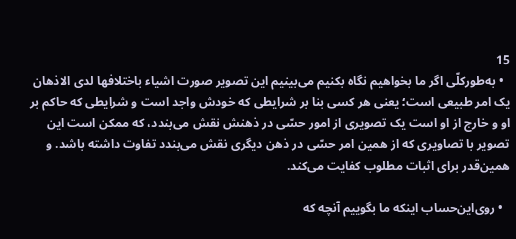15
  • به‌طورکلّی اگر ما بخواهیم نگاه بکنیم می‌بینیم این تصویر صورت اشیاء باختلافها لدی الاذهان یک امر طبیعی است؛ یعنی هر کسی بنا بر شرایطی که خودش واجد است و شرایطی که حاکم بر او و خارج از او است یک تصویری از امور حسّی در ذهنش نقش می‌بندد، که ممکن است این تصویر با تصاویری که از همین امر حسّی در ذهن دیگری نقش می‌بندد تفاوت داشته باشد. و همین‌قدر برای اثبات مطلوب کفایت می‌کند.

  • روی‌این‌حساب اینکه ما بگوییم آنچه که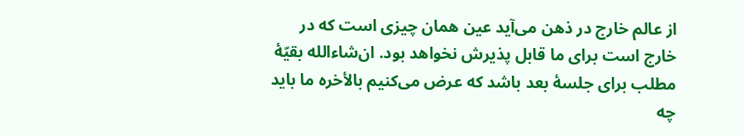از عالم خارج در ذهن می‌آید عین همان چیزی است که در خارج است برای ما قابل پذیرش نخواهد بود. ان‌شاءالله بقیّۀ مطلب برای جلسۀ بعد باشد که عرض می‌کنیم بالأخره ما باید چه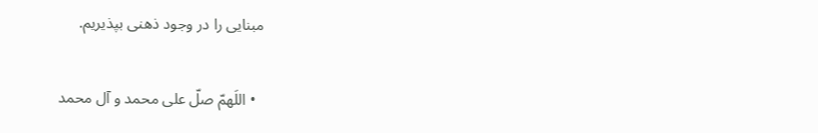مبنایی را در وجود ذهنی بپذیریم.

  • اللَهمّ صلّ علی محمد و آل محمد